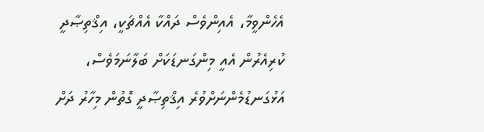އެހެންވީމާ، އެއިންވެސް ދައްކާ އެއްޗަކީ، އިޤްތިޞާދީ ކުރިއެރުން އެއީ މިންގަނޑަކަށް ބަލާނަމަވެސް، އަޅުގަނޑުމެންނަށްވުރެ އިޤްތިޞާދީ ގޮތުން މިހާރު ދަށް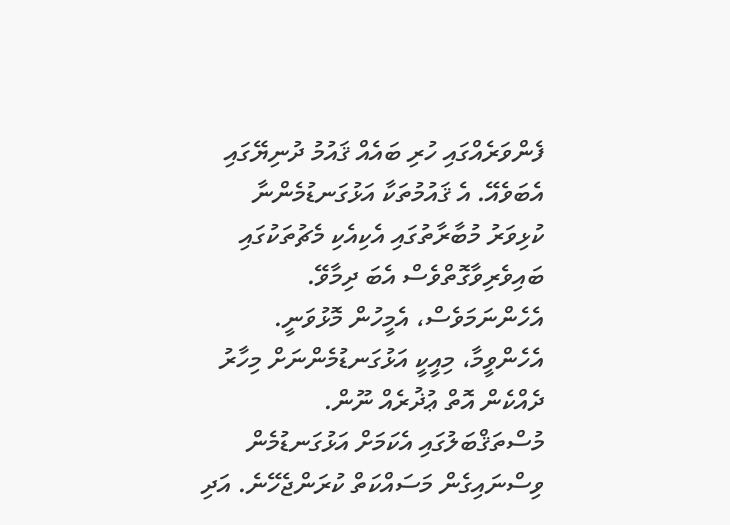ފެންވަރެއްގައި ހުރި ބައެއް ޤައުމު ދުނިޔޭގައި އެބަވެއޭ. އެ ޤައުމުތަކާ އަޅުގަނޑުމެންނާ ކުޅިވަރު މުބާރާތުގައި އެކިއެކި މެޗުތަކުގައި ބައިވެރިވާގޮތްވެސް އެބަ ދިމާވޭ. އެހެންނަމަވެސް، އެމީހުން މޮޅުވަނީ. އެހެންވީމާ، މިއީކީ އަޅުގަނޑުމެންނަށް މިހާރު ދެއްކެން އޮތް ޢުޛުރެއް ނޫން. މުސްތަޤްބަލުގައި އެކަމަށް އަޅުގަނޑުމެން ވިސްނައިގެން މަސައްކަތް ކުރަންޖެހޭނެ. އަދި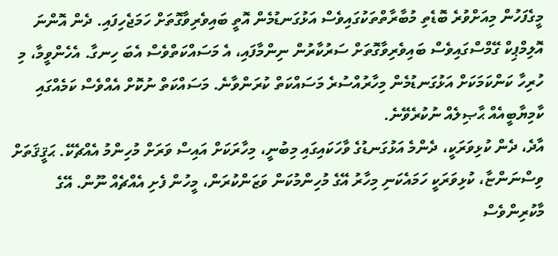މީގެފަހުން މިއަށްވުރެ ބޮޑެތި މުބާރާތްތަކުގައިވެސް އަޅުގަނޑުމެން އޮތީ ބައިވެރިވާގޮތަށް ހަމަޖެހިފައި. ދެން އޮންނަ އޮލިމްޕިކް ގޭމްސްގައިވެސް ބައިވެރިވާގޮތަށް ސަރުކާރުން ނިންމާފައި، އެ މަސައްކަތްވެސް އެބަ ހިނގާ. އެހެންވީމާ، މި ހުރިހާ ކަންކަމަކަށް އަޅުގަނޑުމެން މިހާރުއްސުރެ މަސައްކަތް ކުރަންވާނެ. މަސައްކަތް ނުކޮށް އެއްވެސް ކަމެއްގައި ކާމިޔާބީއެއް ޙާޞިލެއް ނުކުރެވޭނެ.
އާދެ، ދެން ކުޅިވަރަކީ، ދެންމެ އަޅުގަނޑުގެ ވާހަކައިގައި މިބުނީ، މިހާރަކަށް އައިސް ވަރަށް މުހިންމު އެއްޗެކޭ. ޙަޤީޤަތަށް ވިސްނަންޏާ، ކުޅިވަރަކީ ހަމައެކަނި މިހާރު އޭގެ މުހިންމުކަން ވަޒަންކުރަން، މީހުން ފެށި އެއްޗެއް ނޫން. އޭގެ މާކުރިންވެސް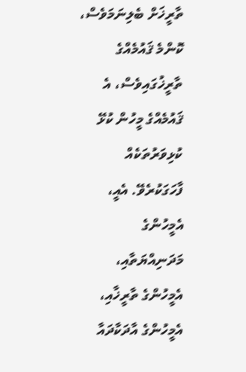ތާރީޚަށް ބެލިނަމަވެސް، ކޮންމެ ޤައުމެއްގެ ތާރީޚުގައިވެސް، އެ ޤައުމެއްގެ މީހުން ކުޅޭ ކުޅިވަރުތަކެއް ފާހަގަކުރެވޭ. އެއީ، އެމީހުންގެ މަދަނިއްޔަތާއި، އެމީހުންގެ ތާރީޚާއި، އެމީހުންގެ އާދަކާދައާ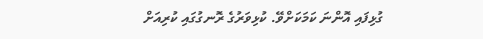ގުޅިފައި އޮންނަ ކަމަކަށްވޭ. ކުޅިވަރުގެ ރޮނގުގައި ކުރިއަށް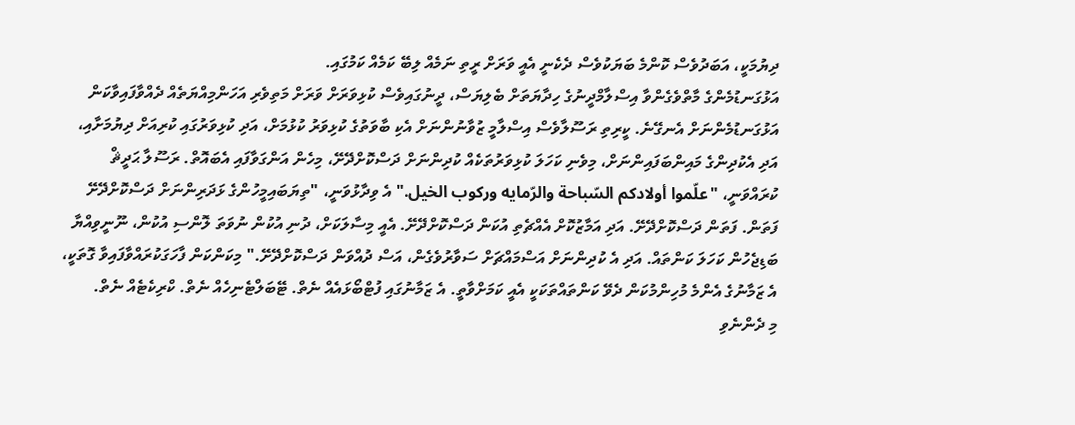ދިޔުމަކީ، އަބަދުވެސް ކޮންމެ ބަޔަކުވެސް ދެކެނީ އެއީ ވަރަށް ރީތި ނަމެއް ލިބޭ ކަމެއް ކަމުގައި.
އަޅުގަނޑުމެންގެ މާތްވެގެންވާ އިސްލާމްދީނުގެ ހިދާޔަތަށް ބެލިޔަސް، ދީނުގައިވެސް ކުޅިވަރަށް ވަރަށް މަތިވެރި އަހަންމިއްޔަތެއް ދެއްވާފައިވާކަން އަޅުގަނޑުމެންނަށް އެނގޭނެ. ކީރިތި ރަސޫލާވެސް އިސްލާމީ ޒުވާނުންނަށް އެކި ބާވަތުގެ ކުޅިވަރު ކުޅުމަށް، އަދި ކުޅިވަރުގައި ކުރިއަށް ދިޔުމަށާއި، އަދި އެކުދިންގެ މައިންބަފައިންނަށް، މިވެނި ކަހަލަ ކުޅިވަރުތަކެއް ކުދިންނަށް ދަސްކޮށްދޭށޭ، މިހެން އަންގަވާފައި އެބައޮތް. ރަސޫލާ ޙަދީޘް ކުރައްވަނީ، "علّموا أولادكم السّباحة والرّمايه وركوب الخيل." އެ ވިދާޅުވަނީ، "ތިޔަބައިމީހުންގެ ޅަދަރިންނަށް ދަސްކޮށްދޭށޭ ފަތަން. ފަތަން ދަސްކޮށްދޭށޭ. އަދި އަމާޒުކޮށް އެއްޗެތި އުކަން ދަސްކޮށްދޭށޭ. އެއީ މިސާލަކަށް، ދުނި އުކުން ނުވަތަ ލޮންސި އުކުން، ނޫނީވިއްޔާ ބަޑިޖެހުން ކަހަލަ ކަންތައް. އަދި އެ ކުދިންނަށް އަސްމައްޗަށް ސަވާރުވެގެން، އަސް ދުއްވަން ދަސްކޮށްދޭށޭ." މިކަންކަން ފާހަގަކުރައްވާފައިވާ ގޮތަކީ، އެ ޒަމާނުގެ އެންމެ މުހިންމުކަން ދެވޭ ކަންތައްތަކަކީ އެއީ ކަމަށްވާތީ. އެ ޒަމާނުގައި ފުޓްބޯޅައެއް ނެތް. ޓޭބަލްޓެނިހެއް ނެތް. ކްރިކެޓެއް ނެތް.
މި ދެންނެވި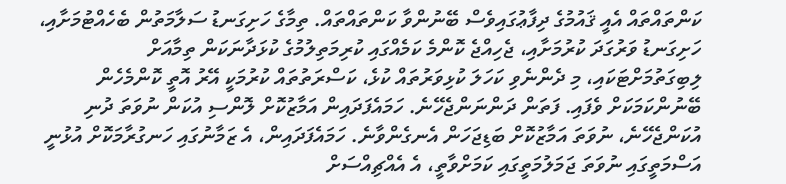ކަންތައްތައް އެއީ ޤައުމުގެ ދިފާޢުގައިވެސް ބޭނުންވާ ކަންތައްތައް. ތިމާގެ ހަށިގަނޑު ސަލާމަތުން ބެހެއްޓުމަށާއި، ހަށިގަނޑު ވަރުގަދަ ކުރުމަށާއި، ޖެހިއްޖެ ކޮންމެ ކަމެއްގައި ކުރިމަތިލުމުގެ ކުޅަދާނަކަން ތިމާއަށް ލިބިގަތުމަށްޓަކައި، މި ދެންނެވި ކަހަލަ ކުޅިވަރުތައް ކުޅެ، ކަސްރަތުތައް ކުރުމަކީ އޭރު އޮތީ ކޮންމެހެން ބޭނުންކަމަކަށް ވެފައި. ފަތަން ދަންނަންޖެހޭނެ. ހަމައެފަދައިން އަމާޒުކޮށް ލޮންސި އުކަން ނުވަތަ ދުނި އުކަންޖެހޭނެ، ނުވަތަ އަމާޒުކޮށް ބަޑިޖަހަން އެނގެންވާނެ. ހަމައެފަދައިން، އެ ޒަމާނުގައި ހަނގުރާމަކޮށް އުޅުނީ އަސްމަތީގައި ނުވަތަ ޖަމަލުމަތީގައި ކަމަށްވާތީ، އެ އެއްޗިއްސަށް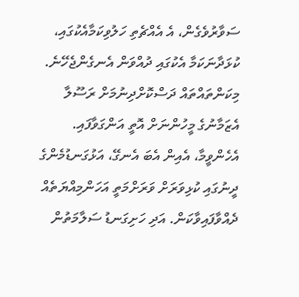ސަވާރުވެގެން، އެ އެއްޗެތި ހަލުވިކަމާއެކުގައި، ކުޅަދާނަކަމާ އެކުގައި ދުއްވަން އެނގެންޖެހޭނެ. މިކަންތައްތައް ދަސްކޮށްދިނުމަށް ރަސޫލާ އެޒަމާނުގެ މީހުންނަށް އޮތީ އަންގަވާފައި.
އެހެންވީމާ، އެއިން އެބަ އެނގޭ، އަޅުގަނޑުމެންގެ ދީނުގައި ކުޅިވަރަށް ވަރަށްމަތީ އަހަންމިއްޔަތެއް ދެއްވާފައިވާކަން. އަދި ހަށިގަނޑު ސަލާމަތުން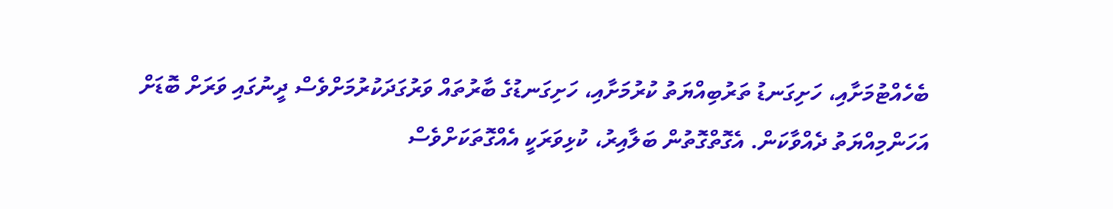ބެހެއްޓުމަށާއި، ހަށިގަނޑު ތަރުބިއްޔަތު ކުރުމަށާއި، ހަށިގަނޑުގެ ބާރުތައް ވަރުގަދަކުރުމަށްވެސް ދީނުގައި ވަރަށް ބޮޑަށް އަހަންމިއްޔަތު ދެއްވާކަން. އެގޮތްގޮތުން ބަލާއިރު، ކުޅިވަރަކީ އެއްގޮތަކަށްވެސް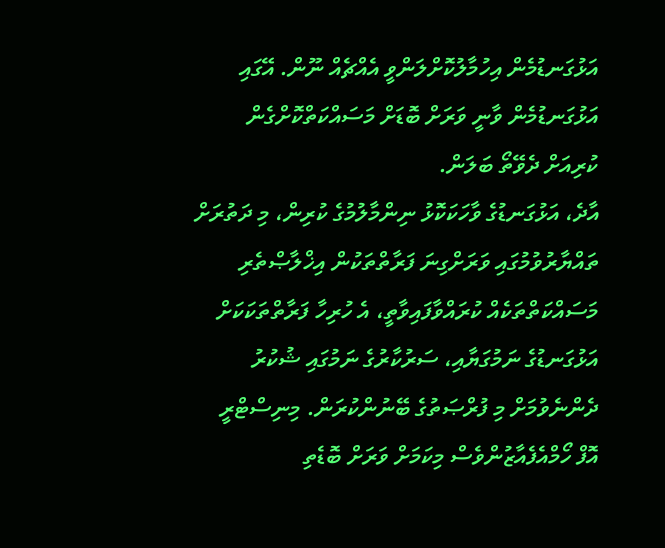އަޅުގަނޑުމެން އިހުމާލުކޮށްލަންވީ އެއްޗެއް ނޫން. އޭގައި އަޅުގަނޑުމެން ވާނީ ވަރަށް ބޮޑަށް މަސައްކަތްކޮށްގެން ކުރިއަށް ދެވޭތޯ ބަލަން.
އާދެ، އަޅުގަނޑުގެ ވާހަކަކޮޅު ނިންމާލުމުގެ ކުރިން، މި ދަތުރަށް ތައްޔާރުވުމުގައި ވަރަށްގިނަ ފަރާތްތަކުން އިޚްލާޞްތެރި މަސައްކަތްތަކެއް ކުރައްވާފައިވާތީ، އެ ހުރިހާ ފަރާތްތަކަކަށް އަޅުގަނޑުގެ ނަމުގަޔާއި، ސަރުކާރުގެ ނަމުގައި ޝުކުރު ދެންނެވުމަށް މި ފުރްޞަތުގެ ބޭނުންކުރަން. މިނިސްޓްރީ އޮފް ހޯމްއެފެއާޒުންވެސް މިކަމަށް ވަރަށް ބޮޑެތި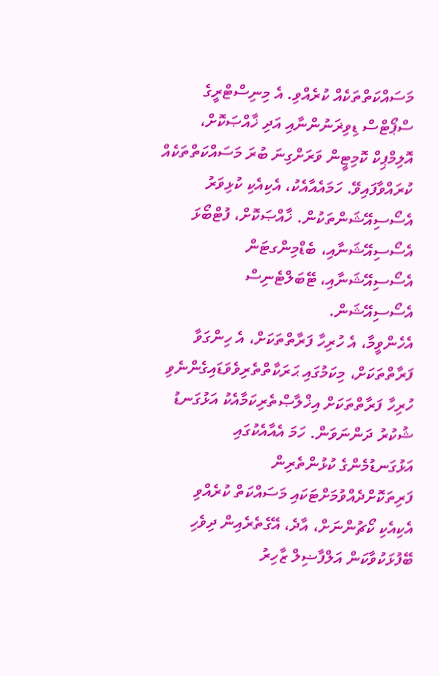މަސައްކަތްތަކެއް ކުރެއްވި. އެ މިނިސްޓްރީގެ ސްޕޯޓްސް ޑިވިޜަނުންނާއި އަދި ޚާއްޞަކޮށް، އޮލިމްޕިކް ކޮމިޓީން ވަރަށްގިނަ ބުރަ މަސައްކަތްތަކެއް ކުރައްވާފައިވޭ. ހަމައެއާއެކު، އެކިއެކި ކުޅިވަރު އެސޯސިއޭޝަންތަކުން. ޚާއްޞަކޮށް، ފުޓްބޯޅަ އެސޯސިއޭޝަނާއި، ބެޑްމިންގޓަން އެސޯސިއޭޝަނާއި، ޓޭބަލްޓެނިސް އެސޯސިއޭޝަން.
އެހެންވީމާ، އެ ހުރިހާ ފަރާތްތަކަށް، އެ ހިންގަވާ ފަރާތްތަކަށް، މިކަމުގައި ޙަރަކާތްތެރިވެވަޑައިގެންނެވި ހުރިހާ ފަރާތްތަކަށް އިޚްލާޞްތެރިކަމާއެކު އަޅުގަނޑު ޝުކުރު ދަންނަވަން. ހަމަ އެއާއެކުގައި އަޅުގަނޑުމެންގެ ކުޅުންތެރިން ފަރިތަކޮށްދެއްވުމަށްޓަކައި މަސައްކަތް ކުރެއްވި އެކިއެކި ކޯޗުންނަށް، އާދެ، އޭގެތެރެއިން ދިވެހި ބޭފުޅަކުވާކަން އަލްފާޟިލް ޒާހިރު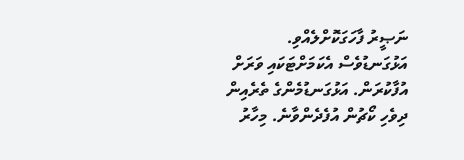ނަޞީރު ފާހަގަކޮށްލެއްވި. އަޅުގަނޑުވެސް އެކަމަށްޓަކައި ވަރަށް އުފާކުރަން. އަޅުގަނޑުމެންގެ ތެރެއިން ދިވެހި ކޯޗުން އުފެދެންވާނެ. މިހާރު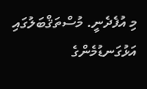މި އުފެދެނީ. މުސްތަޤްބަލުގައި އަޅުގަނޑުމެންގެ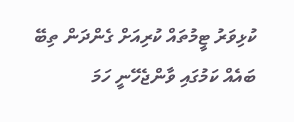ކުޅިވަރު ޓީމުތައް ކުރިއަށް ގެންދަން ތިބޭ ބައެއް ކަމުގައި ވާންޖެހޭނީ ހަމަ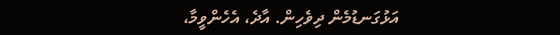އަޅުގަނޑުމެން ދިވެހިން. އާދެ، އެހެންވީމާ،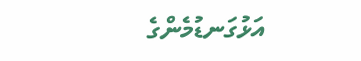އަޅުގަނޑުމެންގެ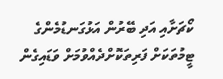ކޯޗަށާއި އަދި ބޭރުން އަޅުގަނޑުމެންގެ ޓީމުތަކަށް ފަރިތަކޮށްދެއްވުމަށް ވަޑައިގެން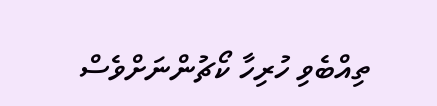ތިއްބެވި ހުރިހާ ކޯޗުންނަށްވެސް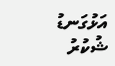އަޅުގަނޑު ޝުކުރު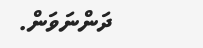ދަންނަވަން.